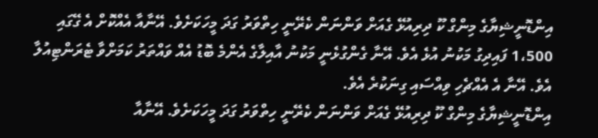އިންޑޮނީޝިޔާގެ މިންގް ކޫ ދިރިއުޅޭ ގެއަށް ވަންނަން ކެރޭނީ ހިތްވަރު ގަދަ މީހަކަށެވެ. އޭނާއާ އެއްކޮށް އެ ގޭގައި 1،500 ފައިދިގު މަކުނު އުޅެ އެވެ. އޭނާ ގެންގުޅެނީ މަކުނު އާއިލާގެ އެންމެ ބޮޑު އެއް ވައްތަރު ކަމަށްވާ ޓެރަންޓިއުލާ އެވެ. އޭނާ އެ އެއްޗެހި ވިއްސައި ގިނަކުރެ އެވެ.
އިންޑޮނީޝިޔާގެ މިންގް ކޫ ދިރިއުޅޭ ގެއަށް ވަންނަން ކެރޭނީ ހިތްވަރު ގަދަ މީހަކަށެވެ. އޭނާއާ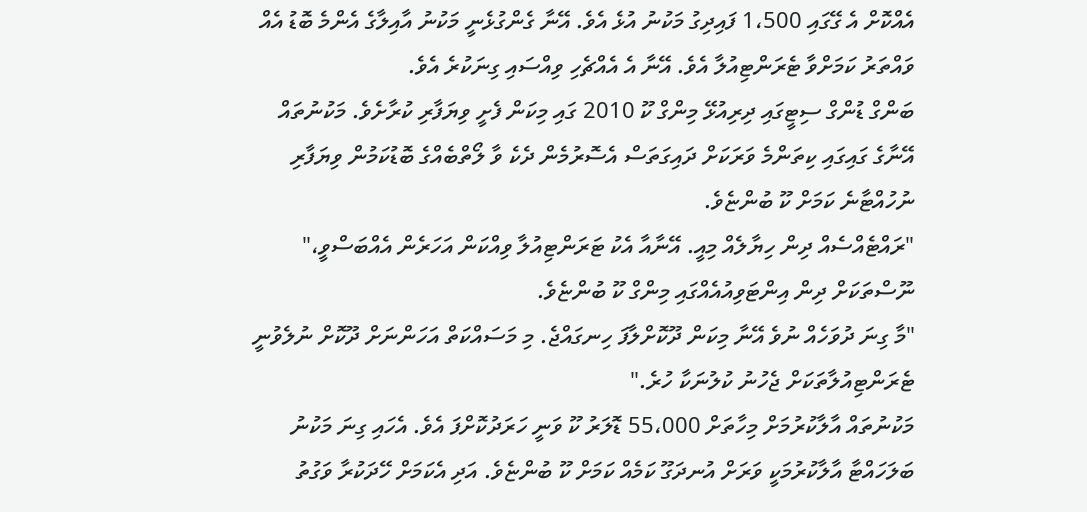އެއްކޮށް އެ ގޭގައި 1،500 ފައިދިގު މަކުނު އުޅެ އެވެ. އޭނާ ގެންގުޅެނީ މަކުނު އާއިލާގެ އެންމެ ބޮޑު އެއް ވައްތަރު ކަމަށްވާ ޓެރަންޓިއުލާ އެވެ. އޭނާ އެ އެއްޗެހި ވިއްސައި ގިނަކުރެ އެވެ.
ބަންގް ޑުންގް ސިޓީގައި ދިރިއުޅޭ މިންގް ކޫ 2010 ގައި މިކަން ފެށީ ވިޔަފާރި ކުރާށެވެ. މަކުނުތައް އޭނާގެ ގައިގައި ކިތަންމެ ވަރަކަށް ދައިގަތަސް އެސޮރުމެން ދެކެ ވާ ލޯތްބެއްގެ ބޮޑުކަމުން ވިޔަފާރި ނުހުއްޓާނެ ކަމަށް ކޫ ބުންޏެވެ.
"ރައްޓެއްސެއް ދިން ހިޔާލެއް މިއީ. އޭނާއާ އެކު ޓަރަންޓިއުލާ ވިއްކަން އަހަރެން އެއްބަސްވީ،" ނޫސްތަކަށް ދިން އިންޓަވިއުއެއްގައި މިންގް ކޫ ބުންޏެވެ.
"މާ ގިނަ ދުވަހެއް ނުވެ އޭނާ މިކަން ދޫކޮށްލާފަ ހިނގައްޖެ. މި މަސައްކަތް އަހަންނަށް ދޫކޮށް ނުލެވުނީ ޓެރަންޓިއުލާތަކަށް ޖެހުނު ކުލުނަކާ ހުރެ."
މަކުނުތައް އާލާކުރުމަށް މިހާތަށް 55،000 ޑޮލަރު ކޫ ވަނީ ހަރަދުކޮށްފަ އެވެ. އެހައި ގިނަ މަކުނު ބަލަހައްޓާ އާލާކުރުމަކީ ވަރަށް އުނދަގޫ ކަމެއް ކަމަށް ކޫ ބުންޏެވެ. އަދި އެކަމަށް ހޭދަކުރާ ވަގުތު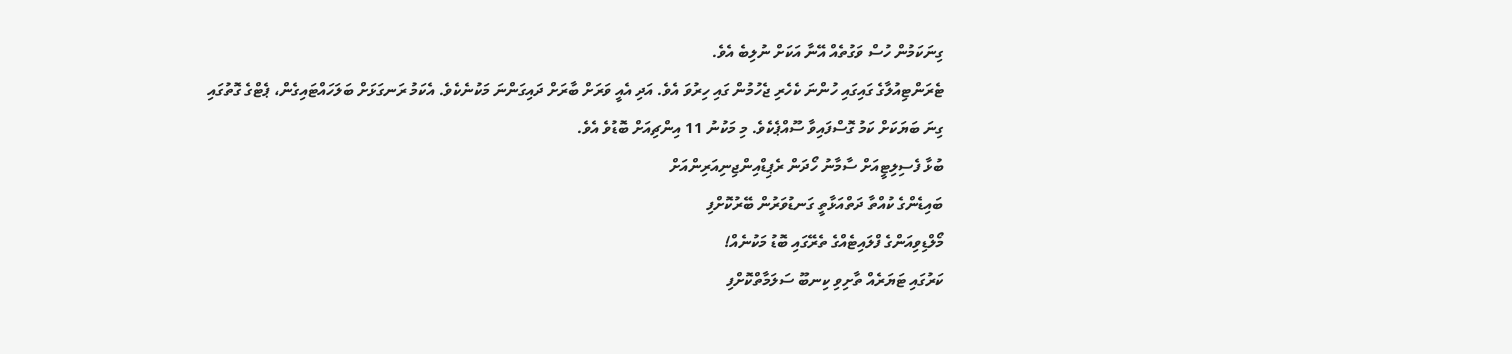ގިނަކަމުން ހުސް ވަގުތެއް އޭނާ އަކަށް ނުލިބެ އެވެ.
ޓެރަންޓިއުލާގެ ގައިގައި ހުންނަ ކެހެރި ޖެހުމުން ގައި ހިރުވަ އެވެ. އަދި އެއީ ވަރަށް ބާރަށް ދައިގަންނަ މަކުނެކެވެ. އެކަމު ރަނގަޅަށް ބަލަހައްޓައިގެން، ޕެޓްގެ ގޮތުގައި ގިނަ ބަޔަކަށް ކަމު ގޮސްފައިވާ ސޫއްޕެކެވެ. މި މަކުނު 11 އިންޗިއަށް ބޮޑުވެ އެވެ.
ބުޅާ ފެސިލިޓީއަށް ސާމާނު ހޯދަން ރެޕިޑްއިންޖިނިއަރިންއަށް
ބައިޑެންގެ ކުއްތާ ދަތްއަޅާތީ ގަނޑުވަރުން ބޭރުކޮށްފި
މޯލްޑިވިއަންގެ ފްލައިޓެއްގެ ތެރޭގައި ބޮޑު މަކުނެއް!
ކަރުގައި ޓަޔަރެއް ތާށިވި ކިނބޫ ސަލަމާތްކޮށްފި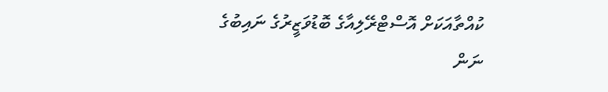ކުއްތާއަކަށް އޮސްޓްރޭލިއާގެ ބޮޑުވަޒީރުގެ ނައިބުގެ ނަން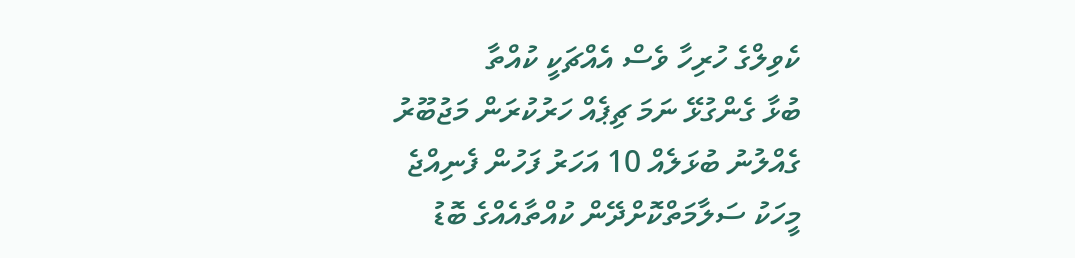ކެވިލްގެ ހުރިހާ ވެސް އެއްޗަކީ ކުއްތާ
ބުޅާ ގެންގުޅޭ ނަމަ ޗިޕެއް ހަރުކުރަން މަޖުބޫރު
ގެއްލުނު ބުޅަލެއް 10 އަހަރު ފަހުން ފެނިއްޖެ
މީހަކު ސަލާމަތްކޮށްދޭން ކުއްތާއެއްގެ ބޮޑު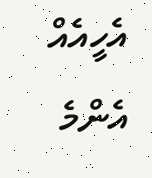އެހީއެއް
އެންމެ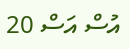އުސް އަސް 20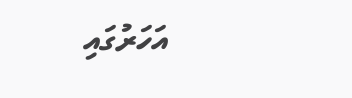އަހަރުގައި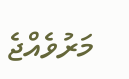މަރުވެއްޖެ